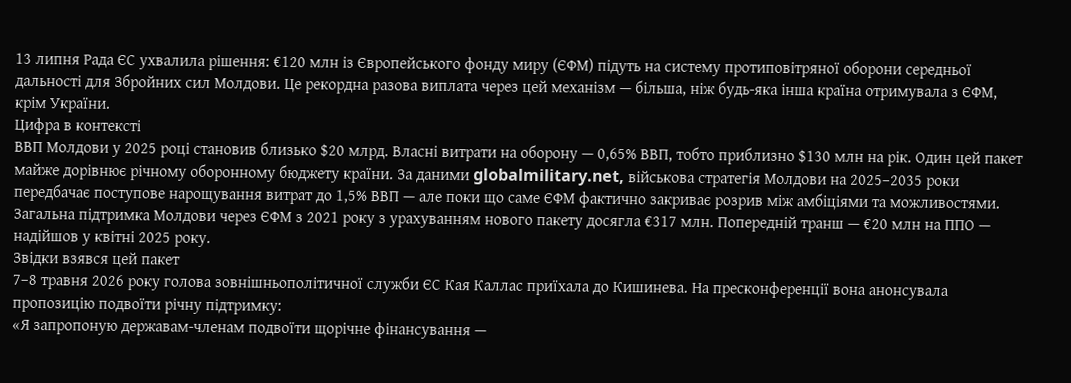13 липня Рада ЄС ухвалила рішення: €120 млн із Європейського фонду миру (ЄФМ) підуть на систему протиповітряної оборони середньої дальності для Збройних сил Молдови. Це рекордна разова виплата через цей механізм — більша, ніж будь-яка інша країна отримувала з ЄФМ, крім України.
Цифра в контексті
ВВП Молдови у 2025 році становив близько $20 млрд. Власні витрати на оборону — 0,65% ВВП, тобто приблизно $130 млн на рік. Один цей пакет майже дорівнює річному оборонному бюджету країни. За даними globalmilitary.net, військова стратегія Молдови на 2025–2035 роки передбачає поступове нарощування витрат до 1,5% ВВП — але поки що саме ЄФМ фактично закриває розрив між амбіціями та можливостями.
Загальна підтримка Молдови через ЄФМ з 2021 року з урахуванням нового пакету досягла €317 млн. Попередній транш — €20 млн на ППО — надійшов у квітні 2025 року.
Звідки взявся цей пакет
7–8 травня 2026 року голова зовнішньополітичної служби ЄС Кая Каллас приїхала до Кишинева. На пресконференції вона анонсувала пропозицію подвоїти річну підтримку:
«Я запропоную державам-членам подвоїти щорічне фінансування —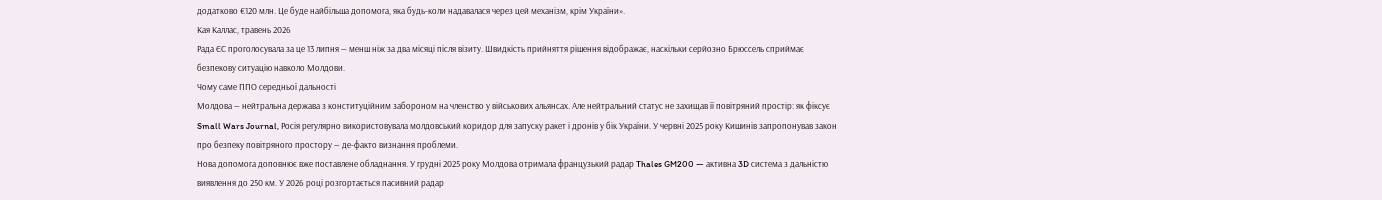додатково €120 млн. Це буде найбільша допомога, яка будь-коли надавалася через цей механізм, крім України».
Кая Каллас, травень 2026
Рада ЄС проголосувала за це 13 липня — менш ніж за два місяці після візиту. Швидкість прийняття рішення відображає, наскільки серйозно Брюссель сприймає безпекову ситуацію навколо Молдови.
Чому саме ППО середньої дальності
Молдова — нейтральна держава з конституційним забороном на членство у військових альянсах. Але нейтральний статус не захищав її повітряний простір: як фіксує Small Wars Journal, Росія регулярно використовувала молдовський коридор для запуску ракет і дронів у бік України. У червні 2025 року Кишинів запропонував закон про безпеку повітряного простору — де-факто визнання проблеми.
Нова допомога доповнює вже поставлене обладнання. У грудні 2025 року Молдова отримала французький радар Thales GM200 — активна 3D система з дальністю виявлення до 250 км. У 2026 році розгортається пасивний радар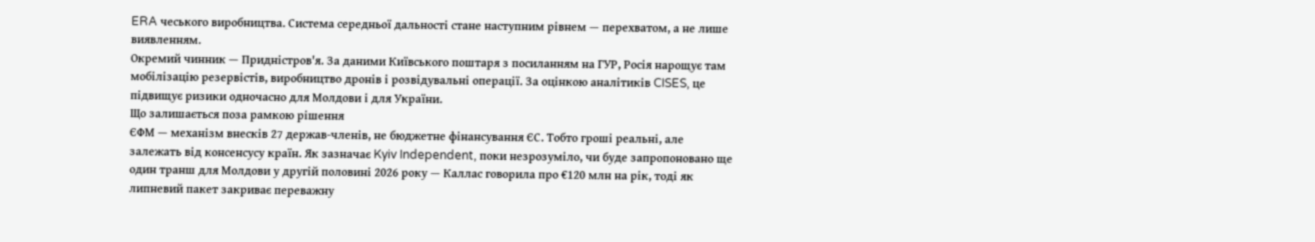ERA чеського виробництва. Система середньої дальності стане наступним рівнем — перехватом, а не лише виявленням.
Окремий чинник — Придністров'я. За даними Київського поштаря з посиланням на ГУР, Росія нарощує там мобілізацію резервістів, виробництво дронів і розвідувальні операції. За оцінкою аналітиків CISES, це підвищує ризики одночасно для Молдови і для України.
Що залишається поза рамкою рішення
ЄФМ — механізм внесків 27 держав-членів, не бюджетне фінансування ЄС. Тобто гроші реальні, але залежать від консенсусу країн. Як зазначає Kyiv Independent, поки незрозуміло, чи буде запропоновано ще один транш для Молдови у другій половині 2026 року — Каллас говорила про €120 млн на рік, тоді як липневий пакет закриває переважну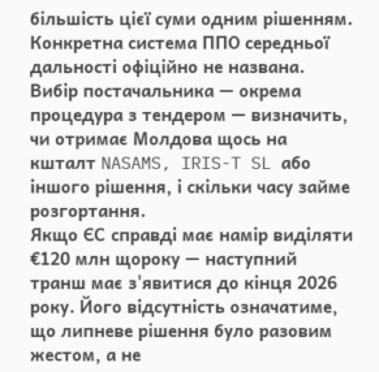більшість цієї суми одним рішенням.
Конкретна система ППО середньої дальності офіційно не названа. Вибір постачальника — окрема процедура з тендером — визначить, чи отримає Молдова щось на кшталт NASAMS, IRIS-T SL або іншого рішення, і скільки часу займе розгортання.
Якщо ЄС справді має намір виділяти €120 млн щороку — наступний транш має з'явитися до кінця 2026 року. Його відсутність означатиме, що липневе рішення було разовим жестом, а не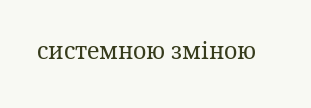системною зміною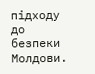підходу до безпеки Молдови.